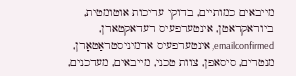מייבאים כמותיים, בדוקי עריכות אוטומטית, ביוראקראטן, אינטערפעיס רעדאקטארן, emailconfirmed, אינטערפעיס אדמיניסטראַטאָרן, מנטרים, סיסאפן, צוות טכני, מייבאים, מעדכנים,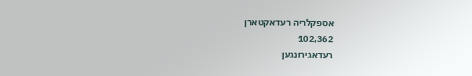אספקלריה רעדאקטארן
102,362
רעדאגירונגען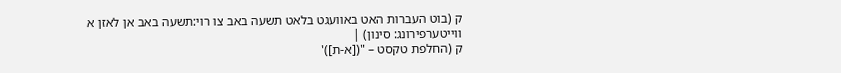ק (בוט העברות האט באוועגט בלאט תשעה באב צו רוי:תשעה באב אן לאזן א ווייטערפירונג: סינון) |
ק (החלפת טקסט – "([א-ת])'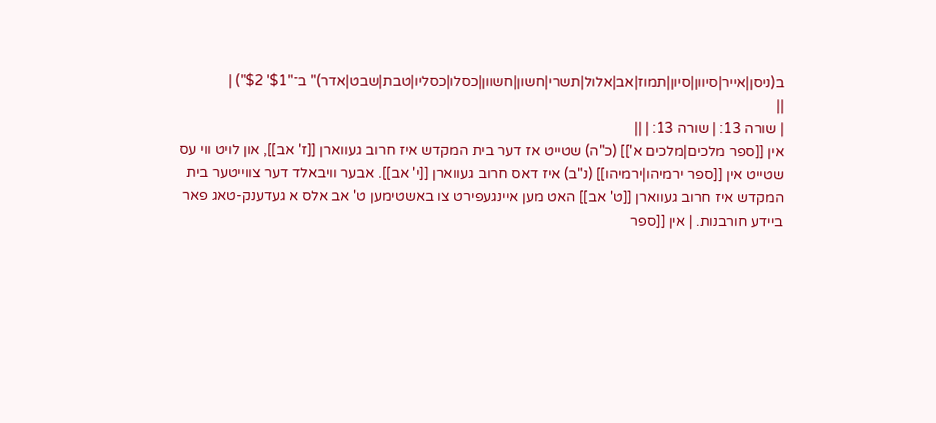ב(ניסן|אייר|סיוון|סיון|תמוז|אב|אלול|תשרי|חשון|חשוון|כסלו|כסליו|טבת|שבט|אדר)" ב־"$1' $2") |
||
| שורה 13: | שורה 13: | ||
אין [[ספר מלכים|מלכים א']] (כ"ה) שטייט אז דער בית המקדש איז חרוב געווארן [[ז' אב]], און לויט ווי עס שטייט אין [[ספר ירמיהו|ירמיהו]] (נ"ב) איז דאס חרוב געווארן [[י' אב]]. אבער וויבאלד דער צווייטער בית המקדש איז חרוב געווארן [[ט' אב]] האט מען איינגעפירט צו באשטימען ט' אב אלס א געדענק-טאג פאר ביידע חורבנות. | אין [[ספר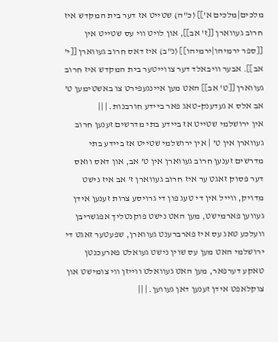מלכים|מלכים א']] (כ"ה) שטייט אז דער בית המקדש איז חרוב געווארן [[ז' אב]], און לויט ווי עס שטייט אין [[ספר ירמיהו|ירמיהו]] (נ"ב) איז דאס חרוב געווארן [[י' אב]]. אבער וויבאלד דער צווייטער בית המקדש איז חרוב געווארן [[ט' אב]] האט מען איינגעפירט צו באשטימען ט' אב אלס א געדענק-טאג פאר ביידע חורבנות. | ||
אין ירושלמי שטייט אז ביידע בתי מדרשים זענען חרוב געווארן אין ט' | אין ירושלמי שטייט אז ביידע בתי מדרשים זענען חרוב געווארן אין ט' אב, און דאס וואס דער פסוק זאגט ער איז חרוב געווארן ז' אב איז נישט מדויק, ווייל אין די טעג פון די גרויסע צרות זענען אידן געווען פארמישט, מען האט נישט פוקנטליך אפגשריבן וועלכע טאג עס איז פארברענט געווארן, שפעטער זאגט די ירושלמי האט מען עס שוין נישט געואלט פארעכנטן טאקע דערפאר, מען האט געוואלט ווייזן ווי צומישט און צוקלאפט אידן זענען דאן געווען. | ||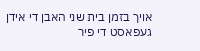אויך בזמן בית שני האבן די אידן געפאסט די פיר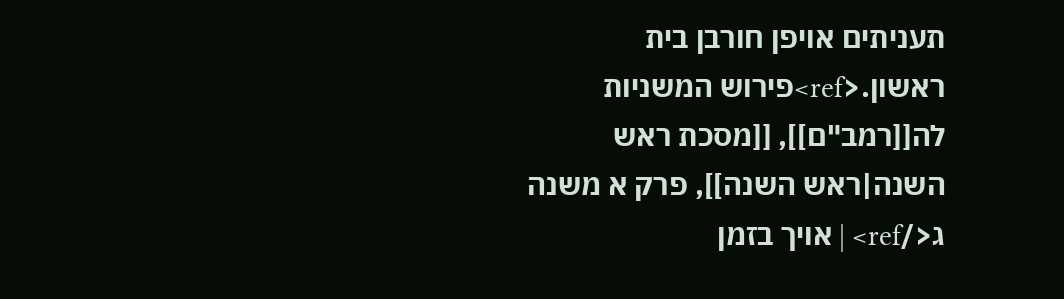תעניתים אויפן חורבן בית ראשון.<ref>פירוש המשניות לה[[רמב"ם]], [[מסכת ראש השנה|ראש השנה]], פרק א משנה ג</ref> | אויך בזמן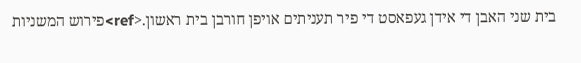בית שני האבן די אידן געפאסט די פיר תעניתים אויפן חורבן בית ראשון.<ref>פירוש המשניות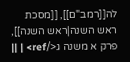לה[[רמב"ם]], [[מסכת ראש השנה|ראש השנה]], פרק א משנה ג</ref> | ||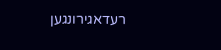רעדאגירונגען